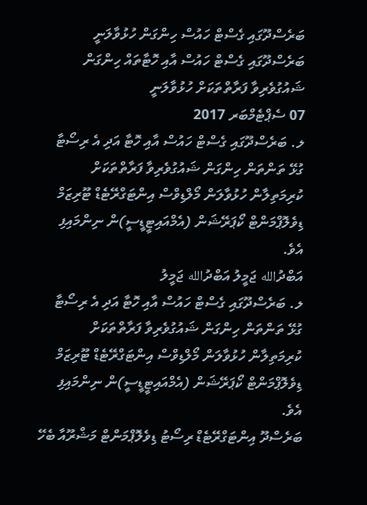ބަރެސްދޫގައި ގެސްޓް ހައުސް ހިންގަން ހުޅުވާލަނީ
ބަރެސްދޫގައި ގެސްޓް ހައުސް އާއި ހޮޓާތައް ހިންގަން ޝައުގުވެރިވާ ފަރާތްތަކަށް ހުޅުވާލަނީ
07 ސެޕްޓެމްބަރ 2017
ލ. ބަރެސްދޫގައި ގެސްޓް ހައުސް އާއި ހޮޓާ އަދި އެ ރިސޯޓާ ގުޅޭ ތަންތަން ހިންގަން ޝައުގުވެރިވާ ފަރާތްތަކަށް ކުރިމަތިލާން ހުޅުވާލަން މޯލްޑިވްސް އިންޓަގްރޭޓެޑް ޓޫރިޒަމް ޑިވެލޮޕްމަންޓް ކޯޕަރޭޝަން (އެމްއައިޓީޑީސީ)ން ނިންމައިފި އެވެ.
އަބްދުالله ޖަމީލު އަބްދުالله ޖަމީލު
ލ. ބަރެސްދޫގައި ގެސްޓް ހައުސް އާއި ހޮޓާ އަދި އެ ރިސޯޓާ ގުޅޭ ތަންތަން ހިންގަން ޝައުގުވެރިވާ ފަރާތްތަކަށް ކުރިމަތިލާން ހުޅުވާލަން މޯލްޑިވްސް އިންޓަގްރޭޓެޑް ޓޫރިޒަމް ޑިވެލޮޕްމަންޓް ކޯޕަރޭޝަން (އެމްއައިޓީޑީސީ)ން ނިންމައިފި އެވެ.
ބަރެސްދޫ އިންޓަގްރޭޓެޑް ރިސޯޓު ޑިވެލޮޕްމަންޓް މަޝްރޫއާ ބެހޭ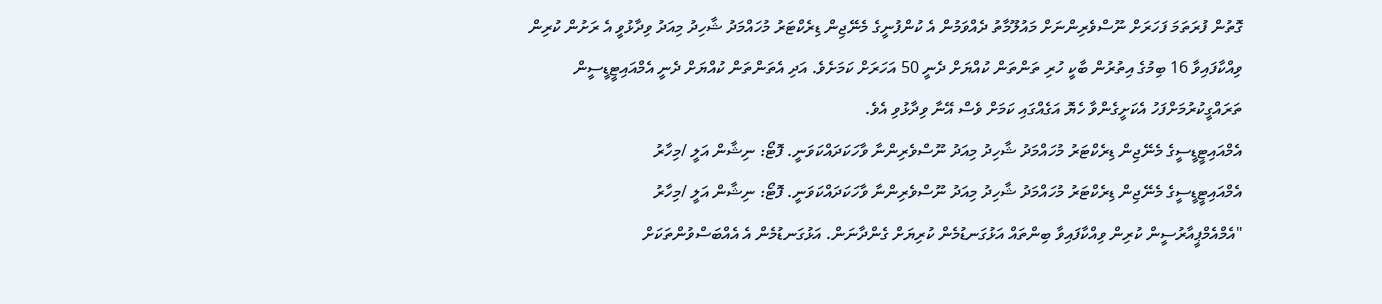ގޮތުން ފުރަތަމަ ފަހަރަށް ނޫސްވެރިންނަށް މައުލޫމާތު ދެއްވަމުން އެ ކުންފުނީގެ މެނޭޖިން ޑިރެކްޓަރު މުހައްމަދު ޝާހިދު މިއަދު ވިދާޅުވީ އެ ރަށުން ކުރިން ވިއްކާފައިވާ 16 ބިމުގެ އިތުރުން ބާކީ ހުރި ތަންތަން ކުއްޔަށް ދެނީ 50 އަހަރަށް ކަމަށެވެ. އަދި އެތަންތަން ކުއްޔަށް ދެނީ އެމްއައިޓީޑީސީން ތަރައްގީކުރުމަށްފަހު އެކަށީގެންވާ ހެޔޮ އަގެއްގައި ކަމަށް ވެސް އޭނާ ވިދާޅުވި އެވެ.
އެމްއައިޓީޑީސީގެ މެނޭޖިން ޑިރެކްޓަރު މުހައްމަދު ޝާހިދު މިއަދު ނޫސްވެރިންނާ ވާހަކަދައްކަވަނީ. ފޮޓޯ: ނިޝާން އަލީ /މިހާރު
އެމްއައިޓީޑީސީގެ މެނޭޖިން ޑިރެކްޓަރު މުހައްމަދު ޝާހިދު މިއަދު ނޫސްވެރިންނާ ވާހަކަދައްކަވަނީ. ފޮޓޯ: ނިޝާން އަލީ /މިހާރު
"އެމްއެމްޕީއާރުސީން ކުރިން ވިއްކާފައިވާ ބިންތައް އަޅުގަނޑުމެން ކުރިޔަށް ގެންދާނަން. އަޅުގަނޑުމެން އެ އެއްބަސްވުންތަކަށް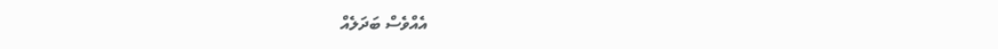އެއްވެސް ބަދަލެއް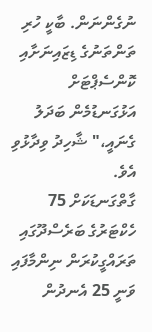ނުގެންނަން. ބާކީ ހުރި ތަންތަނުގެ ޑިޒައިނަށާއި ކޮންސެޕްޓަށް އަޅުގަނޑުމެން ބަދަލު ގެނައީ،" ޝާހިދު ވިދާޅުވި އެވެ.
ގާތްގަނޑަކަށް 75 ހެކްޓަރުގެ ބަރެސްދޫގައި ތަރައްގީކުރަން ނިންމާފައި ވަނީ 25 އެނދުން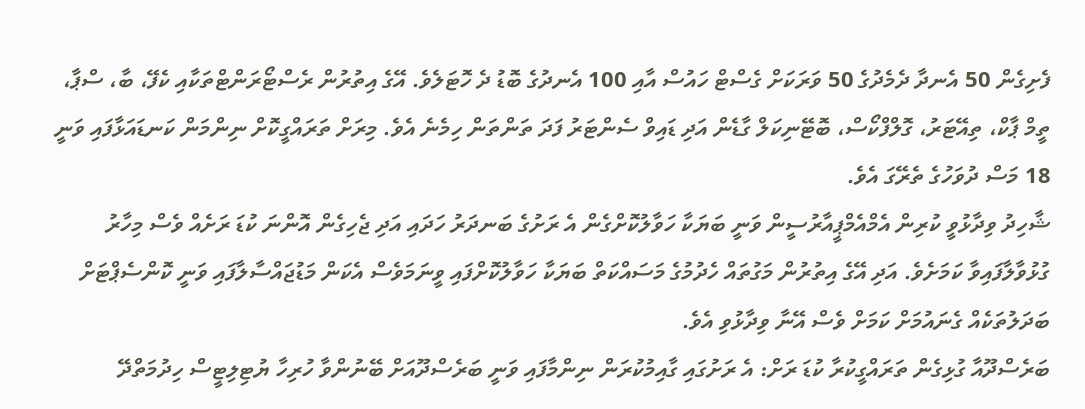ފެށިގެން 50 އެނދާ ދެމެދުގެ 50 ވަރަކަށް ގެސްޓް ހައުސް އާއި 100 އެނދުގެ ބޮޑު ދެ ހޮޓަލެވެ. އޭގެ އިތުރުން ރެސްޓޯރަންޓްތަކާއި ކެފޭ، ބާ، ސްޕާ، ތީމް ޕާކް، ތިއޭޓަރު، ގޮލްފްކޯސް، ބޮޓޭނިކަލް ގާޑެން އަދި ޑައިވް ސެންޓަރު ފަދަ ތަންތަން ހިމެނެ އެވެ. މިރަށް ތަރައްގީކޮށް ނިންމަން ކަނޑައަޅާފައި ވަނީ 18 މަސް ދުވަހުގެ ތެރޭގަ އެވެ.
ޝާހިދު ވިދާޅުވީ ކުރިން އެމްއެމްޕީއާރުސީން ވަނީ ބަޔަކާ ހަވާލުކޮށްގެން އެ ރަށުގެ ބަނދަރު ހަދައި އަދި ޖެހިގެން އޮންނަ ކުޑަ ރަށެއް ވެސް މިހާރު ގުޅުވާލާފައިވާ ކަމަށެވެ. އަދި އޭގެ އިތުރުން މަގުތައް ހެދުމުގެ މަސައްކަތް ބަޔަކާ ހަވާލުކޮށްފައި ވީނަމަވެސް އެކަން މަޑުޖައްސާލާފައި ވަނީ ކޮންސެޕްޓަށް ބަދަލުތަކެއް ގެނައުމަށް ކަމަށް ވެސް އޭނާ ވިދާޅުވި އެވެ.
ބަރެސްދޫއާ ގުޅިގެން ތަރައްގީކުރާ ކުޑަ ރަށް: އެ ރަށުގައި ގާއިމުކުރަން ނިންމާފައި ވަނީ ބަރެސްދޫއަށް ބޭނުންވާ ހުރިހާ ޔުޓިލިޓީސް ހިދުމަތްދޭ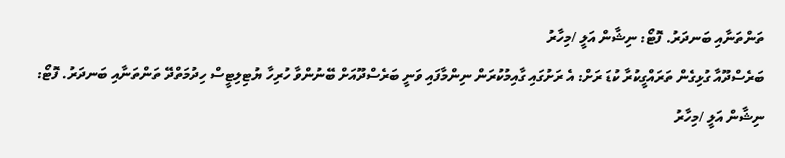ތަންތަނާއި ބަނދަރު. ފޮޓޯ: ނިޝާން އަލީ /މިހާރު
ބަރެސްދޫއާ ގުޅިގެން ތަރައްގީކުރާ ކުޑަ ރަށް: އެ ރަށުގައި ގާއިމުކުރަން ނިންމާފައި ވަނީ ބަރެސްދޫއަށް ބޭނުންވާ ހުރިހާ ޔުޓިލިޓީސް ހިދުމަތްދޭ ތަންތަނާއި ބަނދަރު. ފޮޓޯ: ނިޝާން އަލީ /މިހާރު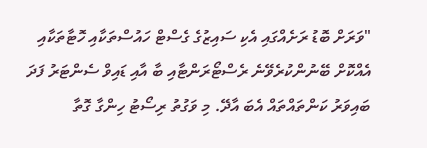"ވަރަށް ބޮޑު ރަށެއްގައި އެކި ސައިޒުގެ ގެސްޓް ހައުސްތަކާއި ހޮޓާތަކާއި އެއްކޮށް ބޭނުންކުރެވޭނެ ރެސްޓޯރަންޓާއި ބާ އާއި ޑައިވް ސެންޓަރު ފަދަ ބައިވަރު ކަންތައްތައް އެބަ އާދޭ. މި ވަގުތު ރިސޯޓު ހިންގާ ގޮތާ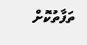ތަފާތުކޮށް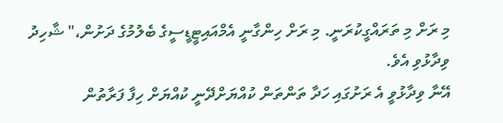މި ރަށް މި ތަރައްގީކުރަނީ. މި ރަށް ހިންގާނީ އެމްއައިޓީޑީސީގެ ބެލުމުގެ ދަށުން،" ޝާހިދު ވިދާޅުވި އެވެ.
އޭނާ ވިދާޅުވީ އެ ރަށުގައި ހަދާ ތަންތަން ކުއްޔަށްދޭނީ ކުއްޔަށް ހިފާ ފަރާތުން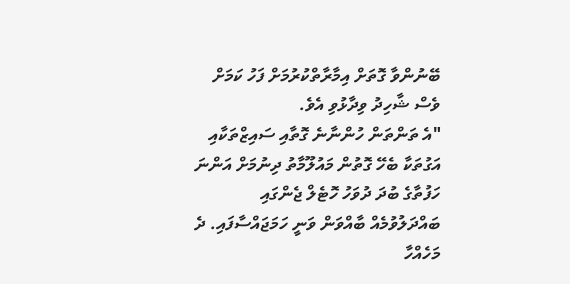ބޭނުންވާ ގޮތަށް އިމާރާތްކުރުމަށް ފަހު ކަމަށް ވެސް ޝާހިދު ވިދާޅުވި އެވެ.
"އެ ތަންތަން ހުންނާނެ ގޮތާއި ސައިޒްތަކާއި އަގުތަކާ ބެހޭ ގޮތުން މައުލޫމާތު ދިނުމަށް އަންނަ ހަފުތާގެ ބުދަ ދުވަހު ހޮޓެލް ޖެންގައި ބައްދަލުވުމެއް ބާއްވަން ވަނީ ހަމަޖައްސާފައި. ދެ މަހެއްހާ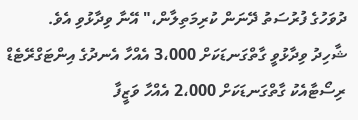ދުވަހުގެ ފުރުސަތު ދޭނަން ކުރިމަތިލާން،" އޭނާ ވިދާޅުވި އެވެ.
ޝާހިދު ވިދާޅުވީ ގާތްގަނޑަކަށް 3،000 އެއްހާ އެނދުގެ އިންޓަގްރޭޓެޑް ރިސޯޓާއެކު ގާތްގަނޑަކަށް 2،000 އެއްހާ ވަޒީފާ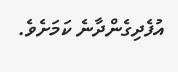އުފެދިގެންދާނެ ކަމަށެވެ.